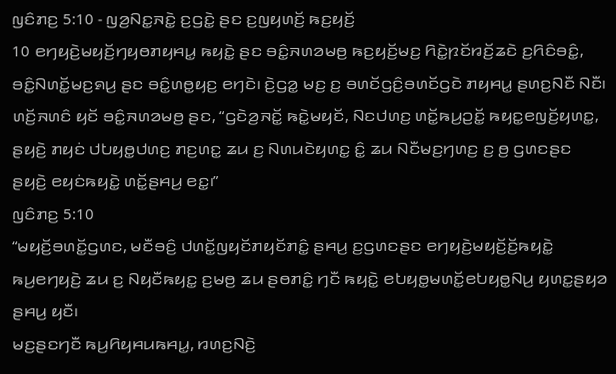ꤜꤢꤨꤊꤢ꤬ 5:10 - ꤜꤤ꤬ꤡꤢ꤭ꤏꤢꤧ꤭ ꤢ꤬ꤞꤢꤧ꤭ ꤔꤢ ꤢ꤬ꤜꤟꤛꤢꤩ꤬ ꤒꤢ꤬ꤟꤢꤩ꤬
10 ꤕꤚꤟꤢꤧ꤬ꤗꤟꤢꤩ꤬ꤚꤟꤥꤊꤟꤌꤣ꤭ ꤒꤟꤢꤧ꤭ ꤔꤢ ꤋꤢꤨ꤭ꤏꤛꤤꤗꤥ꤬ ꤒꤢ꤬ꤟꤢꤩ꤬ꤗꤢ꤬ ꤖꤢꤧ꤭ꤐꤢꤩꤙꤢꤩ꤬ꤘꤢꤧ ꤢ꤬ꤖꤢꤨꤋꤢꤨ꤭, ꤋꤢꤨ꤭ꤡꤛꤢꤩ꤭ꤗꤢ꤬ꤎꤣ꤬ ꤔꤢ ꤋꤢꤨ꤭ꤛꤥ꤭ꤟꤢ꤬ ꤕꤚꤢꤧ꤯ ꤢꤧ꤬ꤞꤤ꤭ ꤗꤢ꤬ ꤢ꤬ ꤋꤛꤢꤩꤞꤢꤨ꤬ꤋꤛꤢꤩꤞꤢꤧ ꤊꤟꤌꤣ꤭ ꤔꤛꤢ꤬ꤡꤢꤪ ꤡꤢꤪ꤯ ꤛꤢꤩ꤬ꤏꤛꤢꤨ ꤟꤢꤩ ꤋꤢꤨ꤭ꤏꤛꤤꤗꤥ꤬ ꤔꤢ, “ꤞꤢꤧꤤ꤬ꤏꤢꤩ꤭ ꤒꤢꤧ꤭ꤗꤟꤢꤩ, ꤡꤢꤓꤛꤢ꤬ ꤛꤢꤩ꤭ꤒꤣ꤬ꤑꤢꤩ꤭ ꤒꤟꤢ꤭ꤕꤜꤢꤩ꤬ꤟꤛꤢ꤭, ꤔꤟꤢꤧ꤬ ꤊꤟꤢꤦ ꤓꤝꤟꤥ꤭ꤓꤛꤢ꤬ ꤊꤢ꤬ꤛꤢ꤭ ꤘꤣ ꤢ꤬ ꤡꤛꤣꤢꤧꤟꤛꤢ꤭ ꤢꤨ꤭ ꤘꤣ ꤡꤢꤪꤗꤢ꤬ꤚꤛꤢ꤬ ꤢ꤬ ꤥ꤬ ꤞꤛꤢꤔꤢ ꤔꤟꤢꤧ꤬ ꤕꤟꤢꤦꤒꤟꤢꤧ꤭ ꤛꤢꤩ꤭ꤔꤌꤣ꤬ ꤕꤢ꤭꤯”
ꤜꤢꤨꤊꤢ꤬ 5:10
“ꤗꤟꤢꤩ꤬ꤋꤛꤢꤩ꤭ꤞꤛꤢ, ꤗꤢꤪꤋꤢꤨ꤬ ꤓꤛꤢꤩ꤭ꤜꤟꤢꤩꤊꤟꤢꤩꤊꤢꤨ꤭ ꤔꤌꤣ꤬ ꤢ꤬ꤞꤛꤢꤔꤢ ꤕꤚꤟꤢꤧ꤬ꤗꤟꤢꤩ꤬ꤢꤩ꤬ꤒꤟꤢꤧ꤭ ꤒꤣ꤬ꤕꤚꤟꤢꤧ꤬ ꤘꤣ ꤢ꤬ ꤡꤟꤢꤪꤒꤟꤢ꤭ ꤢ꤬ꤗꤥ꤬ ꤘꤣ ꤔꤥꤊꤢꤨ꤭ ꤚꤢꤪ ꤒꤟꤢꤧ꤭ ꤕꤝꤟꤥ꤭ꤗꤛꤢꤩ꤭ꤕꤝꤟꤥ꤭ꤡꤣ꤬ ꤟꤛꤢ꤭ꤔꤟꤤ ꤔꤌꤣ꤬ ꤟꤢꤪ꤯
ꤗꤢ꤬ꤔꤢꤚꤢꤪ ꤒꤣ꤬ꤖꤟꤌꤣꤒꤌꤣ꤭, ꤙꤛꤢ꤬ꤡꤢꤧ꤬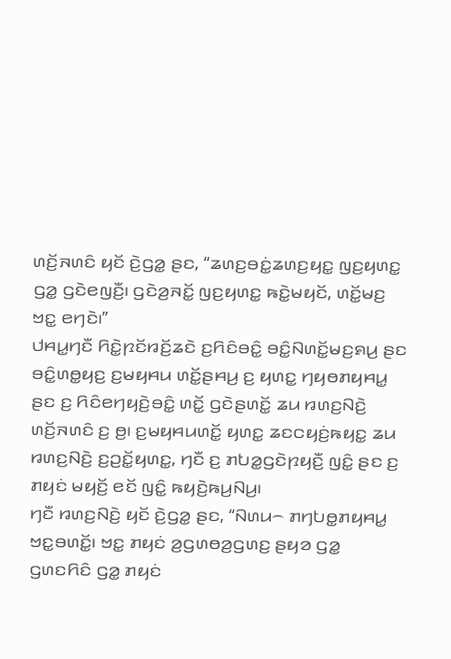ꤛꤢꤩ꤬ꤏꤛꤢꤨ ꤟꤢꤩ ꤢꤧ꤬ꤞꤤ꤭ ꤔꤢ, “ꤘꤛꤢ꤬ꤋꤢꤦ꤭ꤘꤛꤢ꤬ꤟꤢ꤭ ꤜꤢ꤬ꤟꤛꤢ꤭ ꤞꤤ꤭ ꤞꤢꤧꤕꤜꤢꤪ꤬꤯ ꤞꤢꤧꤤ꤬ꤏꤢꤩ꤭ ꤜꤢ꤬ꤟꤛꤢ꤭ ꤒꤢꤧ꤭ꤗꤟꤢꤩ, ꤛꤢꤩ꤭ꤗꤢ꤬ ꤠꤢ꤭ ꤕꤚꤢꤧ꤯”
ꤓꤌꤣ꤭ꤚꤢꤪ ꤖꤢꤧ꤭ꤐꤢꤩꤙꤢꤩ꤬ꤘꤢꤧ ꤢ꤬ꤖꤢꤨꤋꤢꤨ꤭ ꤋꤢꤨ꤭ꤡꤛꤢꤩ꤭ꤗꤢ꤬ꤎꤣ꤬ ꤔꤢ ꤋꤢꤨ꤭ꤛꤥ꤭ꤟꤢ꤬ ꤢ꤬ꤗꤟꤌꤣ ꤛꤢꤩ꤭ꤔꤌꤣ꤬ ꤢ꤬ ꤟꤛꤢ꤭ ꤚꤟꤥꤊꤟꤌꤣ꤭ ꤔꤢ ꤢ꤬ ꤖꤢꤨꤕꤚꤟꤢꤧ꤬ꤋꤢꤨ꤭ ꤛꤢꤩ꤭ ꤞꤢꤧꤔꤛꤢꤩ꤭ ꤘꤣ ꤙꤛꤢ꤬ꤡꤢꤧ꤬ ꤛꤢꤩ꤬ꤏꤛꤢꤨ ꤢ꤬ ꤥ꤬꤯ ꤢ꤬ꤗꤟꤌꤣꤛꤢꤩ꤭ ꤟꤛꤢ꤭ ꤘꤢꤍꤟꤢꤦ꤬ꤒꤟꤢ꤭ ꤘꤣ ꤙꤛꤢ꤬ꤡꤢꤧ꤬ ꤢ꤬ꤑꤢꤩ꤭ꤟꤛꤢ꤭, ꤚꤢꤪ ꤢ꤬ ꤊꤝꤤ꤭ꤞꤢꤧꤐꤟꤢꤪ꤬ ꤜꤢꤨ꤭ ꤔꤢ ꤢ꤬ ꤊꤟꤢꤦ ꤗꤟꤢꤩ꤬ ꤕꤢꤩ ꤜꤢꤨ꤭ ꤒꤟꤢꤧ꤬ꤒꤣ꤬ꤡꤣ꤬꤯
ꤚꤢꤪ ꤙꤛꤢ꤬ꤡꤢꤧ꤬ ꤟꤢꤩ ꤢꤧ꤬ꤞꤤ꤭ ꤔꤢ, “ꤡꤛꤣ꤮ ꤊꤚꤝꤥ꤭ꤊꤟꤌꤣ꤭ ꤠꤢ꤭ꤋꤛꤢꤩ꤭꤯ ꤠꤢ꤭ ꤊꤟꤢꤦ ꤤ꤬ꤞꤛꤥꤤ꤬ꤞꤛꤢ꤬ ꤔꤟꤤ ꤞꤤ꤭ ꤞꤛꤢꤖꤢꤨ ꤞꤤ꤭ ꤊꤟꤢꤦ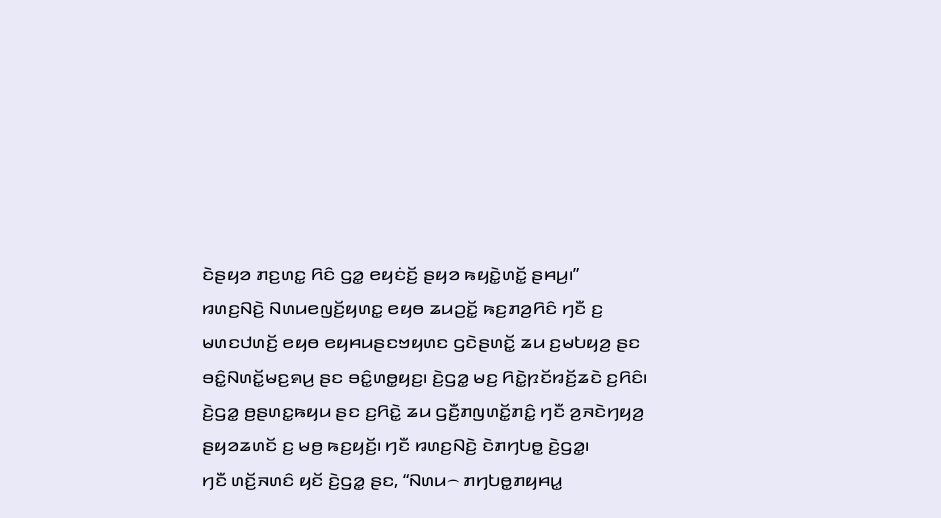ꤢꤧꤔꤟꤤ ꤊꤢ꤬ꤛꤢ꤭ ꤖꤢꤨ ꤞꤤ꤭ ꤕꤟꤢꤦꤢꤩ꤬ ꤔꤟꤤ ꤒꤟꤢꤧ꤭ꤛꤢꤩ꤭ ꤔꤌꤣ꤬꤯”
ꤙꤛꤢ꤬ꤡꤢꤧ꤬ ꤡꤛꤣꤕꤜꤢꤩ꤬ꤟꤛꤢ꤭ ꤕꤟꤥ ꤘꤣꤑꤢꤩ꤭ ꤒꤢ꤬ꤊꤤ꤬ꤖꤢꤨ ꤚꤢꤪ ꤢ꤬ ꤗꤛꤢꤓꤛꤢꤩ꤬ ꤕꤟꤥ ꤕꤟꤌꤣꤔꤢꤠꤟꤛꤢ ꤞꤢꤧꤔꤛꤢꤩ꤭ ꤘꤣ ꤢ꤬ꤗꤝꤟꤤ꤬ ꤔꤢ ꤋꤢꤨ꤭ꤡꤛꤢꤩ꤭ꤗꤢ꤬ꤎꤣ꤬ ꤔꤢ ꤋꤢꤨ꤭ꤛꤥ꤭ꤟꤢ꤬꤯ ꤢꤧ꤬ꤞꤤ꤭ ꤗꤢ꤬ ꤖꤢꤧ꤭ꤐꤢꤩꤙꤢꤩ꤬ꤘꤢꤧ ꤢ꤬ꤖꤢꤨ꤯ ꤢꤧ꤬ꤞꤤ꤭ ꤥ꤬ꤔꤛꤢ꤭ꤒꤟꤣ ꤔꤢ ꤢ꤬ꤖꤢꤧ꤭ ꤘꤣ ꤞꤢꤪ꤬ꤊꤜꤛꤢꤩ꤭ꤊꤢꤨ꤭ ꤚꤢꤪ ꤤ꤬ꤏꤢꤧꤚꤟꤤ꤬ ꤔꤟꤤꤘꤛꤢꤩ ꤢ꤬ ꤗꤥ꤬ ꤒꤢ꤬ꤟꤢꤩ꤬꤯ ꤚꤢꤪ ꤙꤛꤢ꤬ꤡꤢꤧ꤬ ꤢꤧꤊꤚꤝꤥ꤭ ꤢꤧ꤬ꤞꤤ꤭꤯
ꤚꤢꤪ ꤛꤢꤩ꤬ꤏꤛꤢꤨ ꤟꤢꤩ ꤢꤧ꤬ꤞꤤ꤭ ꤔꤢ, “ꤡꤛꤣ꤮ ꤊꤚꤝꤥ꤭ꤊꤟꤌꤣ꤭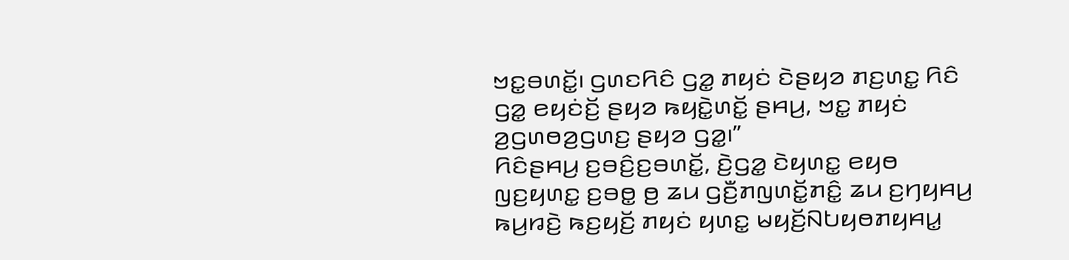ꤠꤢ꤭ꤋꤛꤢꤩ꤭꤯ ꤞꤛꤢꤖꤢꤨ ꤞꤤ꤭ ꤊꤟꤢꤦ ꤢꤧꤔꤟꤤ ꤊꤢ꤬ꤛꤢ꤭ ꤖꤢꤨ ꤞꤤ꤭ ꤕꤟꤢꤦꤢꤩ꤬ ꤔꤟꤤ ꤒꤟꤢꤧ꤭ꤛꤢꤩ꤭ ꤔꤌꤣ꤬, ꤠꤢ꤭ ꤊꤟꤢꤦ ꤤ꤬ꤞꤛꤥꤤ꤬ꤞꤛꤢ꤬ ꤔꤟꤤ ꤞꤤ꤭꤯”
ꤖꤢꤨꤔꤌꤣ꤬ ꤢ꤬ꤋꤢꤨ꤬ꤢ꤬ꤋꤛꤢꤩ꤭, ꤢꤧ꤬ꤞꤤ꤭ ꤢꤧꤟꤛꤢ꤭ ꤕꤟꤥ ꤜꤢ꤬ꤟꤛꤢ꤭ ꤢ꤬ꤋꤥ꤭ ꤥ꤬ ꤘꤣ ꤞꤢꤪ꤬ꤊꤜꤛꤢꤩ꤭ꤊꤢꤨ꤭ ꤘꤣ ꤢ꤬ꤚꤟꤌꤣ꤬ ꤒꤣ꤬ꤙꤢꤧ꤬ ꤒꤢ꤬ꤟꤢꤩ꤬ ꤊꤟꤢꤦ ꤟꤛꤢ꤭ ꤗꤟꤢꤩ꤬ꤡꤝꤟꤥꤊꤟꤌꤣ꤭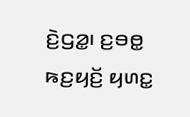ꤢꤧ꤬ꤞꤤ꤭꤯ ꤢ꤬ꤋꤥ꤭ ꤒꤢ꤬ꤟꤢꤩ꤬ ꤟꤛꤢ꤭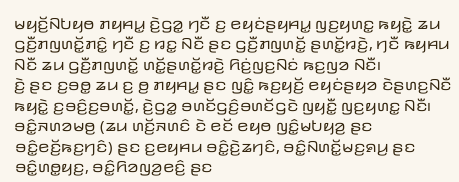ꤗꤟꤢꤩ꤬ꤡꤝꤟꤥ ꤊꤟꤌꤣ꤭ ꤢꤧ꤬ꤞꤤ꤭ ꤚꤢꤪ ꤢ꤬ ꤕꤟꤢꤦꤔꤟꤌꤣ꤭ ꤜꤢ꤬ꤟꤛꤢ꤭ ꤒꤟꤢꤧ꤭ ꤘꤣ ꤞꤢꤪ꤬ꤊꤜꤛꤢꤩ꤭ꤊꤢꤨ꤭ ꤚꤢꤪ ꤢ꤬ ꤙꤢ꤭ ꤡꤢꤪ ꤔꤢ ꤞꤢꤪ꤬ꤊꤜꤛꤢꤩ꤭ ꤔꤛꤢꤩ꤭ꤙꤢꤧ꤬, ꤚꤢꤪ ꤒꤟꤌꤣ ꤡꤢꤪ ꤘꤣ ꤞꤢꤪ꤬ꤊꤜꤛꤢꤩ꤭ ꤛꤢꤩ꤭ꤔꤛꤢꤩ꤭ꤙꤢꤧ꤬ ꤖꤢꤦ꤬ꤜꤢ꤬ꤡꤢꤦ ꤒꤢ꤬ꤜꤤ ꤡꤢꤪ꤯
ꤢꤧ꤬ ꤔꤢ ꤢ꤬ꤋꤥ꤭ ꤘꤣ ꤢ꤬ ꤥ꤬ ꤊꤟꤌꤣ꤭ ꤔꤢ ꤜꤢꤨ꤭ ꤒꤢ꤬ꤟꤢꤩ꤬ ꤕꤟꤢꤦꤔꤟꤤ ꤢꤧꤔꤛꤢ꤬ꤡꤢꤪ ꤒꤟꤢꤧ꤭ ꤢ꤬ꤋꤢꤨ꤬ꤢ꤬ꤋꤛꤢꤩ꤭, ꤢꤧ꤬ꤞꤤ꤭ ꤋꤛꤢꤩꤞꤢꤨ꤬ꤋꤛꤢꤩꤞꤢꤧ ꤜꤟꤢꤪ꤭ ꤜꤢ꤬ꤟꤛꤢ꤭ ꤡꤢꤪ꤯
ꤋꤢꤨ꤭ꤏꤛꤤꤗꤥ꤬ (ꤘꤣ ꤛꤢꤩ꤬ꤏꤛꤢꤨ ꤢꤧ ꤕꤢꤩ ꤕꤟꤥ ꤜꤢꤨ꤭ꤗꤝꤟꤤ꤬ ꤔꤢ ꤋꤢꤨ꤭ꤕꤢꤩ꤬ꤒꤢ꤬ꤚꤢꤨ) ꤔꤢ ꤢ꤬ꤕꤟꤌꤣ ꤋꤢꤨ꤭ꤢꤧ꤬ꤘꤚꤢꤨ, ꤋꤢꤨ꤭ꤡꤛꤢꤩ꤭ꤗꤢ꤬ꤎꤣ꤬ ꤔꤢ ꤋꤢꤨ꤭ꤛꤥ꤭ꤟꤢ꤬, ꤋꤢꤨ꤭ꤖꤤꤜꤤ꤬ꤕꤢꤨ꤬ ꤔꤢ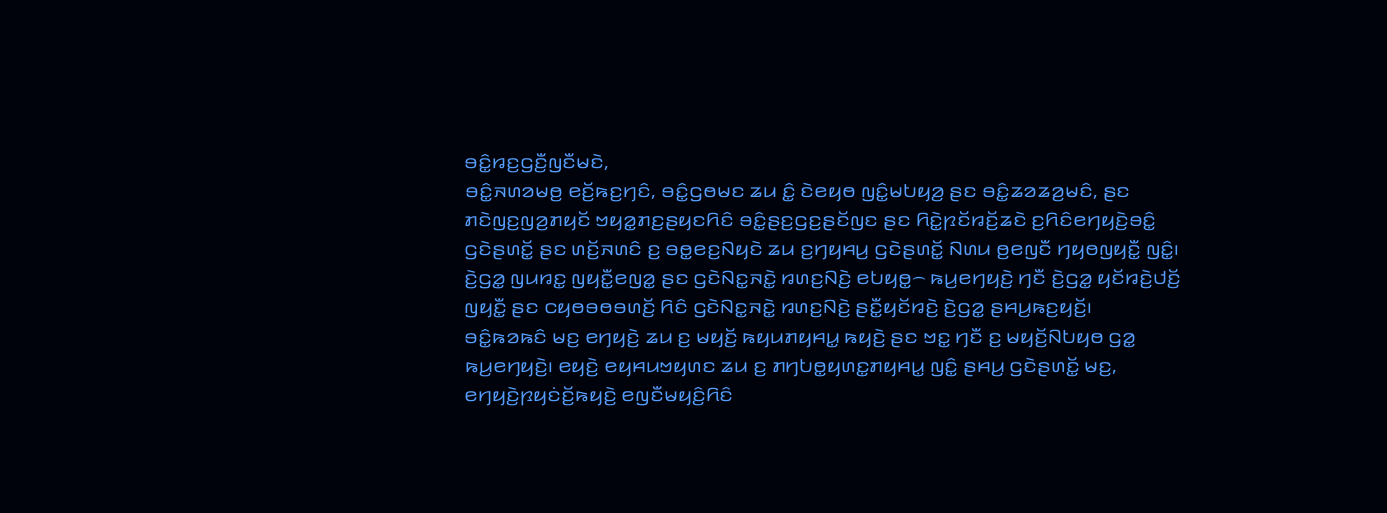ꤋꤢꤨ꤭ꤙꤢ꤬ꤞꤢꤪ꤬ꤜꤢꤪꤗꤢꤧ,
ꤋꤢꤨ꤭ꤏꤛꤤꤗꤥ꤬ ꤕꤢꤩ꤬ꤒꤢ꤬ꤚꤢꤨ, ꤋꤢꤨ꤭ꤞꤥꤗꤢ ꤘꤣ ꤢꤨ꤭ ꤢꤧꤕꤟꤥ ꤜꤢꤨ꤭ꤗꤝꤟꤤ꤬ ꤔꤢ ꤋꤢꤨ꤭ꤘꤤꤘꤤ꤬ꤗꤢꤨ, ꤔꤢ ꤊꤢꤧꤜꤢ꤬ꤜꤤ꤬ꤊꤟꤢꤩ ꤠꤟꤤ꤭ꤊꤢ꤬ꤔꤟꤢꤖꤢꤨ ꤋꤢꤨ꤭ꤔꤢ꤬ꤞꤢ꤬ꤔꤢꤩꤜꤢ ꤔꤢ ꤖꤢꤧ꤭ꤐꤢꤩꤙꤢꤩ꤬ꤘꤢꤧ ꤢ꤬ꤖꤢꤨꤕꤚꤟꤢꤧ꤬ꤋꤢꤨ꤭ ꤞꤢꤧꤔꤛꤢꤩ꤭ ꤔꤢ ꤛꤢꤩ꤬ꤏꤛꤢꤨ ꤢ꤬ ꤋꤥ꤭ꤕꤢ꤬ꤡꤟꤢꤧ ꤘꤣ ꤢ꤬ꤚꤟꤌꤣ꤬ ꤞꤢꤧꤔꤛꤢꤩ꤭ ꤡꤛꤣ ꤥ꤬ꤕꤜꤢꤪ ꤚꤟꤥꤜꤟꤢꤪ꤭ ꤜꤢꤨ꤭꤯
ꤢꤧ꤬ꤞꤤ꤭ ꤜꤣꤙꤢ꤭ ꤜꤟꤢꤪ꤭ꤕꤜꤤ꤭ ꤔꤢ ꤞꤢꤧꤡꤢ꤭ꤏꤢꤧ꤭ ꤙꤛꤢ꤬ꤡꤢꤧ꤬ ꤕꤝꤟꤥ꤭꤮ ꤒꤣ꤬ꤕꤚꤟꤢꤧ꤬ ꤚꤢꤪ ꤢꤧ꤬ꤞꤤ꤭ ꤟꤢꤩꤙꤢꤧ꤬ꤓꤢꤩ꤬ ꤜꤟꤢꤪ꤭ ꤔꤢ ꤍꤟꤥꤋꤥꤋꤛꤢꤩ꤬ ꤖꤢꤨ ꤞꤢꤧꤡꤢ꤭ꤏꤢꤧ꤭ ꤙꤛꤢ꤬ꤡꤢꤧ꤬ ꤔꤢꤪ꤭ꤟꤢꤩꤙꤢꤧ꤬ ꤢꤧ꤬ꤞꤤ꤭ ꤔꤌꤣ꤬ꤒꤢ꤬ꤟꤢꤩ꤬꤯
ꤋꤢꤨ꤭ꤒꤤꤒꤢꤨ ꤗꤢ꤬ ꤕꤚꤟꤢꤧ꤬ ꤘꤣ ꤢ꤬ ꤗꤟꤢꤩ꤬ ꤒꤟꤣꤊꤟꤌꤣ꤭ ꤒꤟꤢꤧ꤬ ꤔꤢ ꤠꤢ꤭ ꤚꤢꤪ ꤢ꤬ ꤗꤟꤢꤩ꤬ꤡꤝꤟꤥ ꤞꤤ꤭ ꤒꤣ꤬ꤕꤚꤟꤢꤧ꤬꤯ ꤕꤟꤢꤧ꤬ ꤕꤟꤌꤣꤠꤟꤛꤢ ꤘꤣ ꤢ꤬ ꤊꤚꤝꤥ꤭ꤟꤛꤢ꤭ꤊꤟꤌꤣ꤭ ꤜꤢꤨ꤭ ꤔꤌꤣ꤬ ꤞꤢꤧꤔꤛꤢꤩ꤭ ꤗꤢ꤬, ꤕꤚꤟꤢꤧ꤬ꤐꤟꤢꤦꤢꤩ꤬ꤒꤟꤢꤧ꤬ ꤕꤜꤢꤪꤗꤟꤢꤨ꤬ꤖꤢꤨ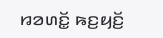ꤙꤤꤛꤢꤩ꤭ ꤒꤢ꤬ꤟꤢꤩ꤬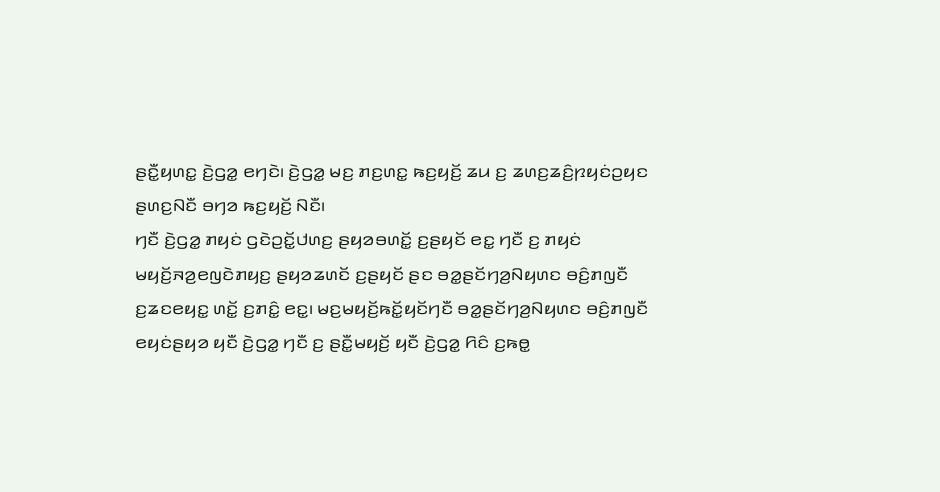ꤔꤢꤪ꤭ꤟꤛꤢ꤭ ꤢꤧ꤬ꤞꤤ꤭ ꤕꤚꤢꤧ꤯ ꤢꤧ꤬ꤞꤤ꤭ ꤗꤢ꤬ ꤊꤢ꤬ꤛꤢ꤭ ꤒꤢ꤬ꤟꤢꤩ꤬ ꤘꤣ ꤢ꤬ ꤘꤛꤢ꤬ꤘꤢꤨ꤬ꤐꤟꤢꤦꤑꤟꤢ ꤔꤛꤢ꤬ꤡꤢꤪ ꤋꤚꤤ ꤒꤢ꤬ꤟꤢꤩ꤬ ꤡꤢꤪ꤯
ꤚꤢꤪ ꤢꤧ꤬ꤞꤤ꤭ ꤊꤟꤢꤦ ꤞꤢꤧꤑꤢꤩ꤭ꤓꤛꤢ꤬ ꤔꤟꤤꤋꤛꤢꤩ꤭ ꤢ꤬ꤔꤟꤢꤩ ꤕꤢ꤭ ꤚꤢꤪ ꤢ꤬ ꤊꤟꤢꤦ ꤗꤟꤢꤩ꤬ꤏꤤ꤬ꤕꤜꤢꤧꤊꤟꤢ꤬ ꤔꤟꤤꤘꤛꤢꤩ ꤢ꤬ꤔꤟꤢꤩ ꤔꤢ ꤋꤤ꤭ꤔꤢꤩꤚꤤ꤬ꤡꤟꤛꤢ ꤋꤢꤨ꤬ꤊꤜꤢꤪ ꤢ꤬ꤘꤢꤕꤟꤢ꤭ ꤛꤢꤩ꤭ ꤢ꤬ꤊꤢꤨ꤭ ꤕꤢ꤭꤯ ꤗꤢ꤬ꤗꤟꤢꤩ꤬ꤒꤢꤩ꤭ꤟꤢꤩꤚꤢꤪ ꤋꤤ꤭ꤔꤢꤩꤚꤤ꤬ꤡꤟꤛꤢ ꤋꤢꤨ꤬ꤊꤜꤢꤪ ꤕꤟꤢꤦꤔꤟꤤ ꤟꤢꤪ ꤢꤧ꤬ꤞꤤ꤭ ꤚꤢꤪ ꤢ꤬ ꤔꤢꤪ꤭ꤗꤟꤢꤩ꤬ ꤟꤢꤪ ꤢꤧ꤬ꤞꤤ꤭ ꤖꤢꤨ ꤢ꤬ꤒꤥ꤭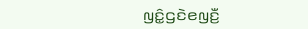ꤜꤢꤨ꤭ꤞꤢꤧꤕꤜꤢꤪ꤬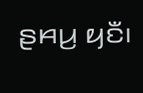ꤔꤌꤣ꤬ ꤟꤢꤪ꤯